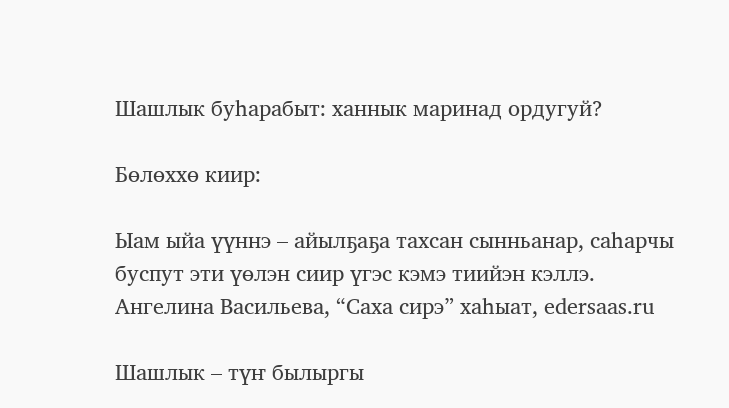Шашлык буһарабыт: ханнык маринад ордугуй?

Бөлөххө киир:

Ыам ыйа үүннэ – айылҕаҕа тахсан сынньанар, саһарчы буспут эти үөлэн сиир үгэс кэмэ тиийэн кэллэ.
Ангелина Васильева, “Саха сирэ” хаһыат, edersaas.ru

Шашлык – түҥ былыргы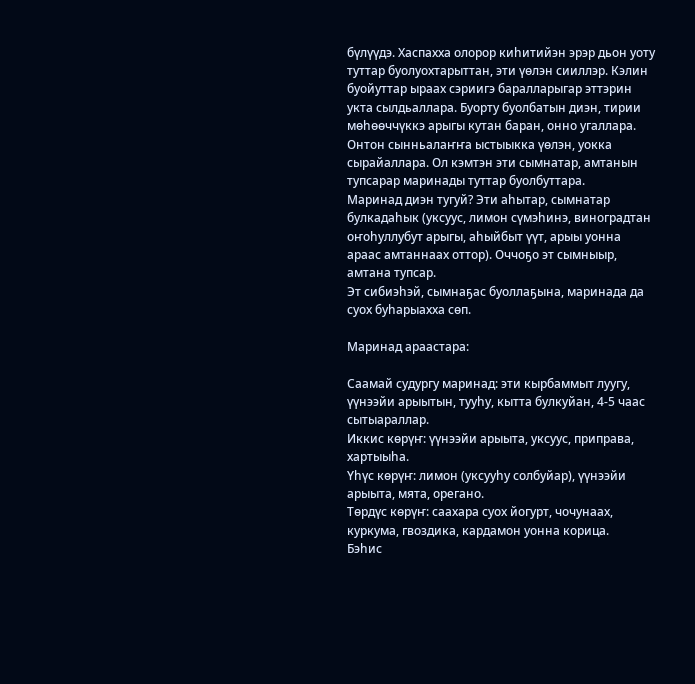бүлүүдэ. Хаспахха олорор киһитийэн эрэр дьон уоту туттар буолуохтарыттан, эти үөлэн сииллэр. Кэлин буойуттар ыраах сэриигэ баралларыгар эттэрин укта сылдьаллара. Буорту буолбатын диэн, тирии мөһөөччүккэ арыгы кутан баран, онно угаллара. Онтон сынньалаҥҥа ыстыыкка үөлэн, уокка сырайаллара. Ол кэмтэн эти сымнатар, амтанын тупсарар маринады туттар буолбуттара.
Маринад диэн тугуй? Эти аһытар, сымнатар булкадаһык (уксуус, лимон сүмэһинэ, виноградтан оҥоһуллубут арыгы, аһыйбыт үүт, арыы уонна араас амтаннаах оттор). Оччоҕо эт сымныыр, амтана тупсар.
Эт сибиэһэй, сымнаҕас буоллаҕына, маринада да суох буһарыахха сөп.

Маринад араастара:

Саамай судургу маринад: эти кырбаммыт луугу, үүнээйи арыытын, тууһу, кытта булкуйан, 4-5 чаас сытыараллар.
Иккис көрүҥ: үүнээйи арыыта, уксуус, приправа, хартыыһа.
Үһүс көрүҥ: лимон (уксууһу солбуйар), үүнээйи арыыта, мята, орегано.
Төрдүс көрүҥ: саахара суох йогурт, чочунаах, куркума, гвоздика, кардамон уонна корица.
Бэһис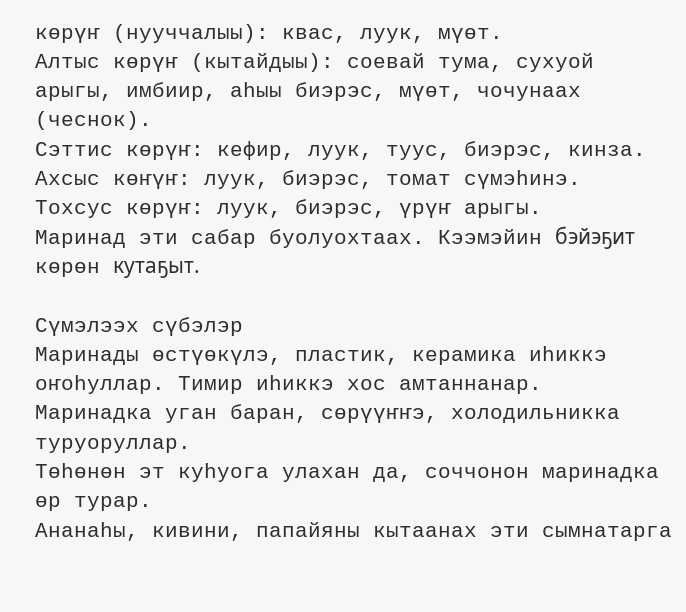көрүҥ (нууччалыы): квас, луук, мүөт.
Алтыс көрүҥ (кытайдыы): соевай тума, сухуой арыгы, имбиир, аһыы биэрэс, мүөт, чочунаах (чеснок).
Сэттис көрүҥ: кефир, луук, туус, биэрэс, кинза.
Ахсыс көҥүҥ: луук, биэрэс, томат сүмэһинэ.
Тохсус көрүҥ: луук, биэрэс, үрүҥ арыгы.
Маринад эти сабар буолуохтаах. Кээмэйин бэйэҕит көрөн кутаҕыт.

Сүмэлээх сүбэлэр
Маринады өстүөкүлэ, пластик, керамика иһиккэ оҥоһуллар. Тимир иһиккэ хос амтаннанар.
Маринадка уган баран, сөрүүҥҥэ, холодильникка туруоруллар.
Төһөнөн эт куһуога улахан да, соччонон маринадка өр турар.
Ананаһы, кивини, папайяны кытаанах эти сымнатарга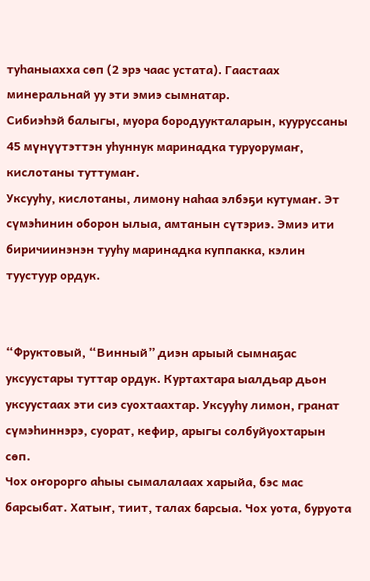туһаныахха сөп (2 эрэ чаас устата). Гаастаах минеральнай уу эти эмиэ сымнатар.
Сибиэһэй балыгы, муора бородуукталарын, кууруссаны 45 мүнүүтэттэн уһуннук маринадка туруорумаҥ, кислотаны туттумаҥ.
Уксууһу, кислотаны, лимону наһаа элбэҕи кутумаҥ. Эт сүмэһинин оборон ылыа, амтанын сүтэриэ. Эмиэ ити биричиинэнэн тууһу маринадка куппакка, кэлин туустуур ордук.


“Фруктовый, “Винный” диэн арыый сымнаҕас уксуустары туттар ордук. Куртахтара ыалдьар дьон уксуустаах эти сиэ суохтаахтар. Уксууһу лимон, гранат сүмэһиннэрэ, суорат, кефир, арыгы солбуйуохтарын сөп.
Чох оҥорорго аһыы сымалалаах харыйа, бэс мас барсыбат. Хатыҥ, тиит, талах барсыа. Чох уота, буруота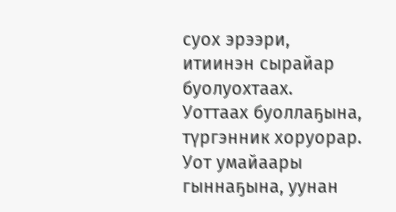суох эрээри, итиинэн сырайар буолуохтаах. Уоттаах буоллаҕына, түргэнник хоруорар. Уот умайаары гыннаҕына, уунан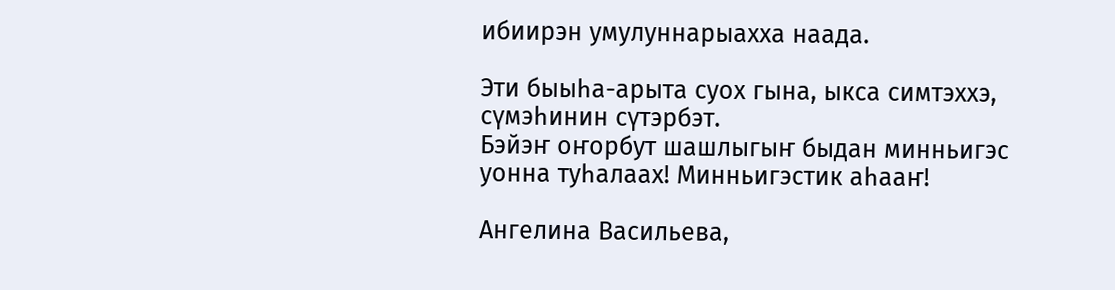ибиирэн умулуннарыахха наада.

Эти быыһа-арыта суох гына, ыкса симтэххэ, сүмэһинин сүтэрбэт.
Бэйэҥ оҥорбут шашлыгыҥ быдан минньигэс уонна туһалаах! Минньигэстик аһааҥ!

Ангелина Васильева,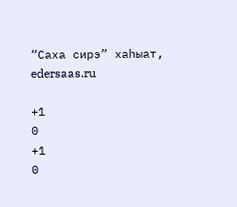“Саха сирэ” хаһыат, edersaas.ru

+1
0
+1
0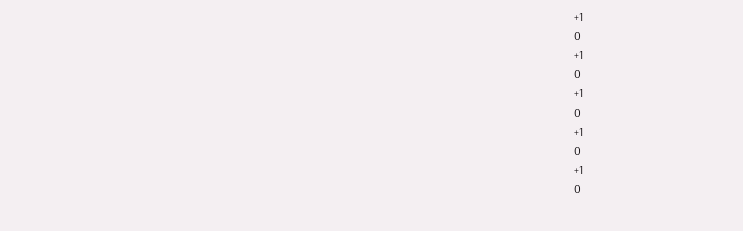+1
0
+1
0
+1
0
+1
0
+1
0